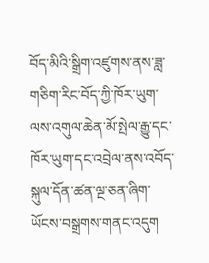བོད་མིའི་སྒྲིག་འཛུགས་ནས་ཟླ་གཅིག་རིང་བོད་ཀྱི་ཁོར་ཡུག་ལས་འགུལ་ཆེན་མོ་སྤེལ་རྒྱུ་དང་ཁོར་ཡུག་དང་འབྲེལ་ནས་འབོད་སྐུལ་དོན་ཚན་ལྔ་ཅན་ཞིག་ཡོངས་བསྒྲགས་གནང་འདུག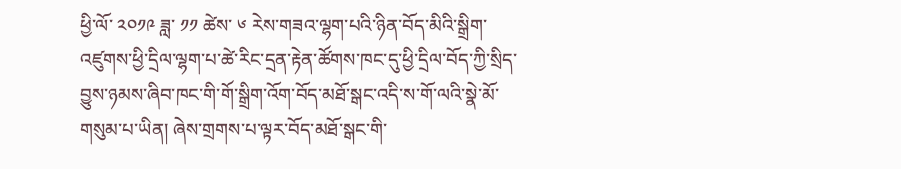ཕྱི་ལོ་ ༢༠༡༩ ཟླ་ ༡༡ ཚེས་ ༦ རེས་གཟའ་ལྷག་པའི་ཉིན་བོད་མིའི་སྒྲིག་འཛུགས་ཕྱི་དྲིལ་ལྷག་པ་ཚེ་རིང་དྲན་རྟེན་ཚོགས་ཁང་དུ་ཕྱི་དྲིལ་བོད་ཀྱི་སྲིད་བྱུས་ཉམས་ཞིབ་ཁང་གི་གོ་སྒྲིག་འོག་བོད་མཐོ་སྒང་འདི་ས་གོ་ལའི་སྣེ་མོ་གསུམ་པ་ཡིན། ཞེས་གྲགས་པ་ལྟར་བོད་མཐོ་སྒང་གི་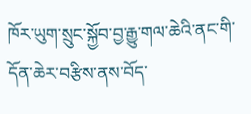ཁོར་ཡུག་སྲུང་སྐྱོབ་བྱ་རྒྱུ་གལ་ཆེའི་ནང་གི་དོན་ཆེར་བརྩིས་ནས་བོད་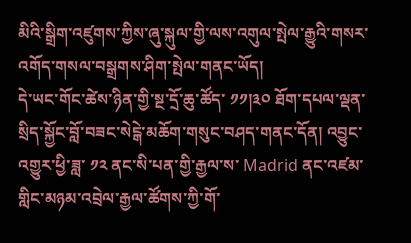མིའི་སྒྲིག་འཛུགས་ཀྱིས་ཞུ་སྐུལ་གྱི་ལས་འགུལ་སྤེལ་རྒྱུའི་གསར་འགོད་གསལ་བསྒྲགས་ཤིག་སྤེལ་གནང་ཡོད།
དེ་ཡང་གོང་ཚེས་ཉིན་གྱི་སྔ་དྲོ་ཆུ་ཚོད་ ༡༡།༣༠ ཐོག་དཔལ་ལྡན་སྲིད་སྐྱོང་བློ་བཟང་སེངྒེ་མཆོག་གསུང་བཤད་གནང་དོན། འབྱུང་འགྱུར་ཕྱི་ཟླ་ ༡༢ ནང་སི་པན་གྱི་རྒྱལ་ས་ Madrid ནང་འཛམ་གླིང་མཉམ་འབྲེལ་རྒྱལ་ཚོགས་ཀྱི་གོ་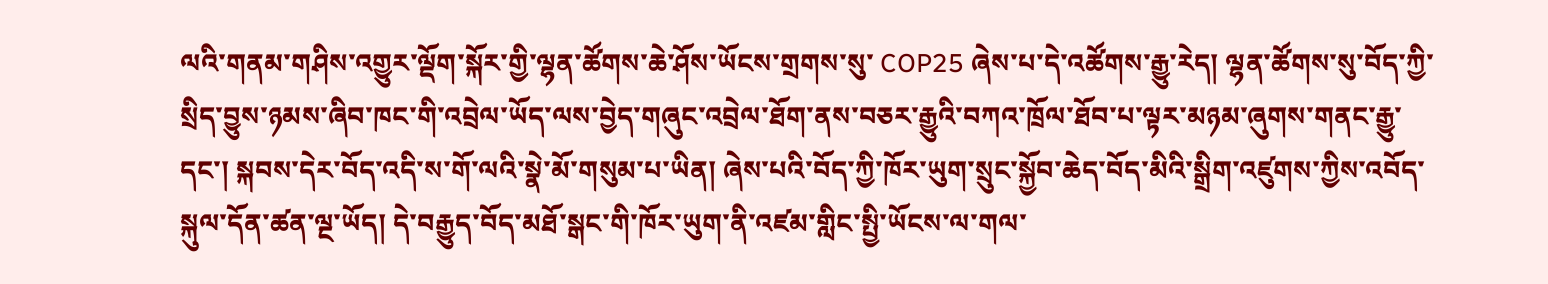ལའི་གནམ་གཤིས་འགྱུར་ལྡོག་སྐོར་གྱི་ལྷན་ཚོགས་ཆེ་ཤོས་ཡོངས་གྲགས་སུ་ COP25 ཞེས་པ་དེ་འཚོགས་རྒྱུ་རེད། ལྷན་ཚོགས་སུ་བོད་ཀྱི་སྲིད་བྱུས་ཉམས་ཞིབ་ཁང་གི་འབྲེལ་ཡོད་ལས་བྱེད་གཞུང་འབྲེལ་ཐོག་ནས་བཅར་རྒྱུའི་བཀའ་ཁྲོལ་ཐོབ་པ་ལྟར་མཉམ་ཞུགས་གནང་རྒྱུ་དང་། སྐབས་དེར་བོད་འདི་ས་གོ་ལའི་སྣེ་མོ་གསུམ་པ་ཡིན། ཞེས་པའི་བོད་ཀྱི་ཁོར་ཡུག་སྲུང་སྐྱོབ་ཆེད་བོད་མིའི་སྒྲིག་འཛུགས་ཀྱིས་འབོད་སྐུལ་དོན་ཚན་ལྔ་ཡོད། དེ་བརྒྱུད་བོད་མཐོ་སྒང་གི་ཁོར་ཡུག་ནི་འཛམ་གླིང་སྤྱི་ཡོངས་ལ་གལ་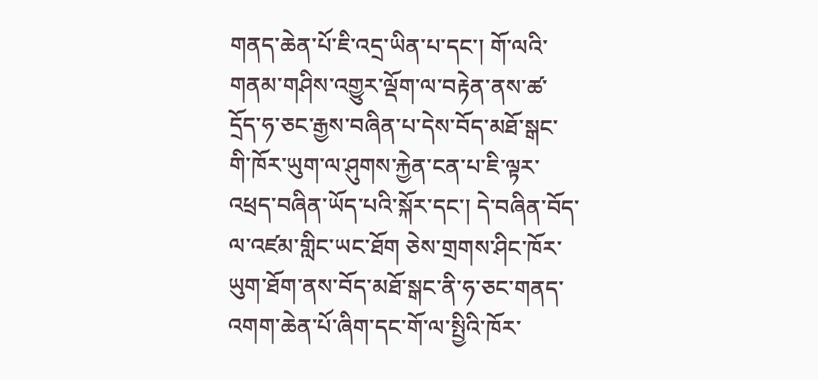གནད་ཆེན་པོ་ཇི་འདྲ་ཡིན་པ་དང་། གོ་ལའི་གནམ་གཤིས་འགྱུར་ལྡོག་ལ་བརྟེན་ནས་ཚ་དྲོད་ཧ་ཅང་རྒྱས་བཞིན་པ་དེས་བོད་མཐོ་སྒང་གི་ཁོར་ཡུག་ལ་ཤུགས་རྐྱེན་ངན་པ་ཇི་ལྟར་འཕྲད་བཞིན་ཡོད་པའི་སྐོར་དང་། དེ་བཞིན་བོད་ལ་འཛམ་གླིང་ཡང་ཐོག ཅེས་གྲགས་ཤིང་ཁོར་ཡུག་ཐོག་ནས་བོད་མཐོ་སྒང་ནི་ཧ་ཅང་གནད་འགག་ཆེན་པོ་ཞིག་དང་གོ་ལ་སྤྱིའི་ཁོར་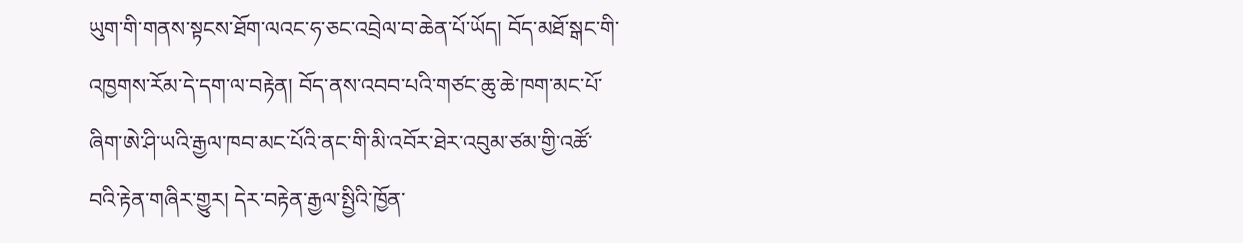ཡུག་གི་གནས་སྟངས་ཐོག་ལའང་ཧ་ཅང་འབྲེལ་བ་ཆེན་པོ་ཡོད། བོད་མཐོ་སྒང་གི་འཁྱགས་རོམ་དེ་དག་ལ་བརྟེན། བོད་ནས་འབབ་པའི་གཙང་ཆུ་ཆེ་ཁག་མང་པོ་ཞིག་ཨེ་ཤི་ཡའི་རྒྱལ་ཁབ་མང་པོའི་ནང་གི་མི་འབོར་ཐེར་འབུམ་ཙམ་གྱི་འཚོ་བའི་རྟེན་གཞིར་གྱུར། དེར་བརྟེན་རྒྱལ་སྤྱིའི་ཁྱོན་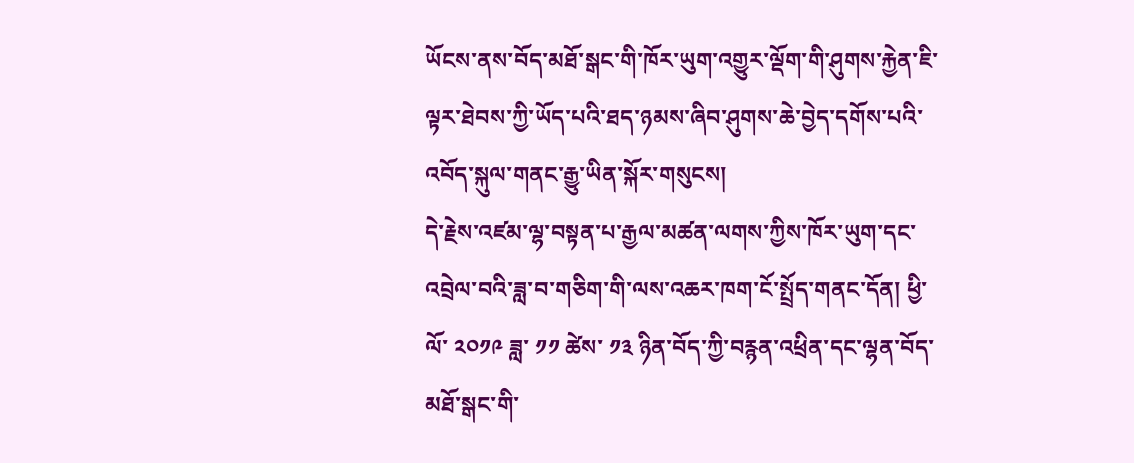ཡོངས་ནས་བོད་མཐོ་སྒང་གི་ཁོར་ཡུག་འགྱུར་ལྡོག་གི་ཤུགས་རྐྱེན་ཇི་ལྟར་ཐེབས་ཀྱི་ཡོད་པའི་ཐད་ཉམས་ཞིབ་ཤུགས་ཆེ་བྱེད་དགོས་པའི་འབོད་སྐུལ་གནང་རྒྱུ་ཡིན་སྐོར་གསུངས།
དེ་རྗེས་འཛམ་ལྷ་བསྟན་པ་རྒྱལ་མཚན་ལགས་ཀྱིས་ཁོར་ཡུག་དང་འབྲེལ་བའི་ཟླ་བ་གཅིག་གི་ལས་འཆར་ཁག་ངོ་སྤྲོད་གནང་དོན། ཕྱི་ལོ་ ༢༠༡༩ ཟླ་ ༡༡ ཚེས་ ༡༣ ཉིན་བོད་ཀྱི་བརྙན་འཕྲིན་དང་ལྷན་བོད་མཐོ་སྒང་གི་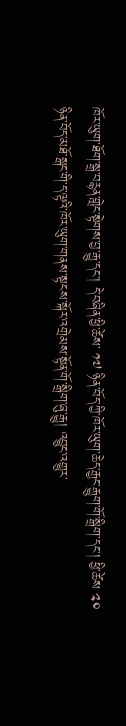ཁོར་ཡུག་ཐོག་སྒྲ་བརྙན་གླེང་སྟེགས་བྱ་རྒྱུ་དང་། དེ་བཞིན་ཕྱི་ཚེས་ ༡༧ ཉིན་བོད་ཀྱི་ཁོར་ཡུག་ཆེད་རྒྱང་རྒྱུག་གོ་སྒྲིག་དང་། ཕྱི་ཚེས ༢༠ ཉིན་བོད་མཐོ་སྒང་གི་ད་ལྟའི་ཁོར་ཡུག་གནས་སྟངས་སྐོར་འགྲེམས་སྟོན་གོ་སྒྲིག་ཞུ་རྒྱུ། འབྱུང་འགྱུར་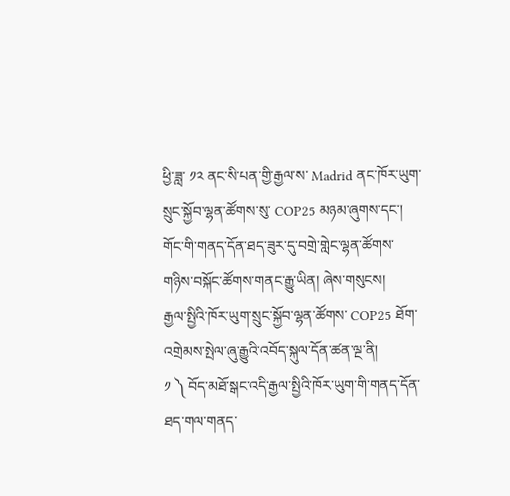ཕྱི་ཟླ་ ༡༢ ནང་སི་པན་གྱི་རྒྱལ་ས་ Madrid ནང་ཁོར་ཡུག་སྲུང་སྐྱོབ་ལྷན་ཚོགས་སུ་ COP25 མཉམ་ཞུགས་དང་། གོང་གི་གནད་དོན་ཐད་ཟུར་དུ་བགྲེ་གླེང་ལྷན་ཚོགས་གཉིས་བསྐོང་ཚོགས་གནང་རྒྱུ་ཡིན། ཞེས་གསུངས།
རྒྱལ་སྤྱིའི་ཁོར་ཡུག་སྲུང་སྐྱོབ་ལྷན་ཚོགས་ COP25 ཐོག་འགྲེམས་སྤེལ་ཞུ་རྒྱུའི་འབོད་སྐུལ་དོན་ཚན་ལྔ་ནི།
༡ ༽ བོད་མཐོ་སྒང་འདི་རྒྱལ་སྤྱིའི་ཁོར་ཡུག་གི་གནད་དོན་ཐད་གལ་གནད་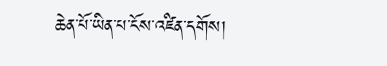ཆེན་པོ་ཡིན་པ་ངོས་འཛིན་དགོས།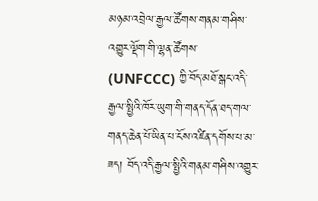མཉམ་འབྲེལ་རྒྱལ་ཚོགས་གནམ་གཤིས་འགྱུར་ལྡོག་གི་ལྷན་ཚོགས་ (UNFCCC) ཀྱི་བོད་མཐོ་སྒང་འདི་རྒྱལ་སྤྱིའི་ཁོར་ཡུག་གི་གནད་དོན་ཐད་གལ་གནད་ཆེན་པོ་ཡིན་པ་ངོས་འཛིན་དགོས་པ་མ་ཟད། བོད་འདི་རྒྱལ་སྤྱིའི་གནམ་གཤིས་འགྱུར་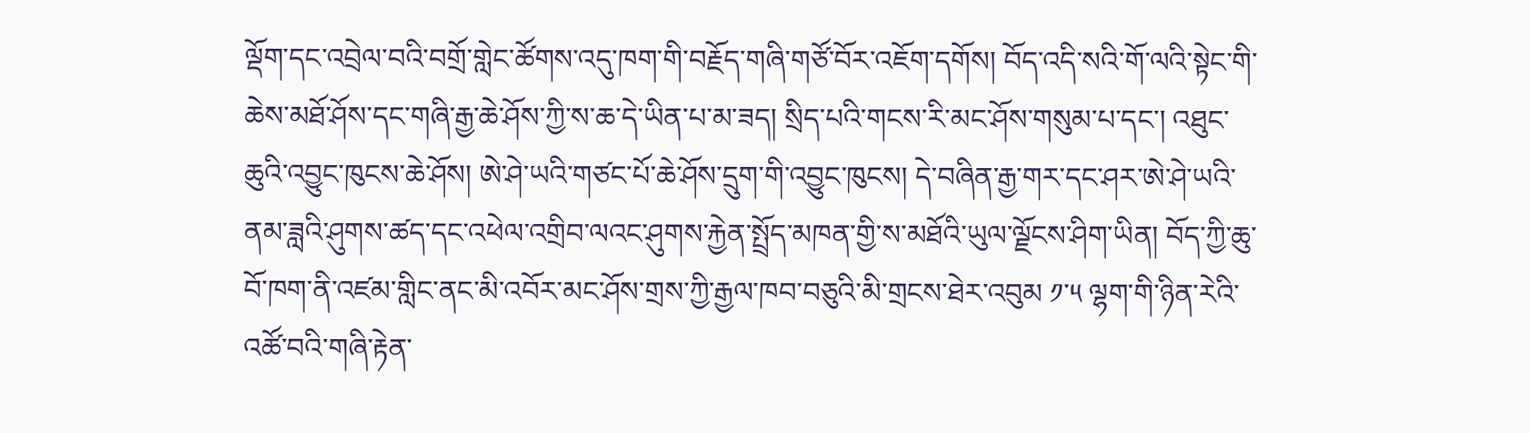ལྡོག་དང་འབྲེལ་བའི་བགྲོ་གླེང་ཚོགས་འདུ་ཁག་གི་བརྗོད་གཞི་གཙོ་བོར་འཇོག་དགོས། བོད་འདི་སའི་གོ་ལའི་སྟེང་གི་ཆེས་མཐོ་ཤོས་དང་གཞི་རྒྱ་ཆེ་ཤོས་ཀྱི་ས་ཆ་དེ་ཡིན་པ་མ་ཟད། སྲིད་པའི་གངས་རི་མང་ཤོས་གསུམ་པ་དང་། འཐུང་ཆུའི་འབྱུང་ཁུངས་ཆེ་ཤོས། ཨེ་ཤེ་ཡའི་གཙང་པོ་ཆེ་ཤོས་དྲུག་གི་འབྱུང་ཁུངས། དེ་བཞིན་རྒྱ་གར་དང་ཤར་ཨེ་ཤེ་ཡའི་ནམ་ཟླའི་ཤུགས་ཚད་དང་འཕེལ་འགྲིབ་ལའང་ཤུགས་རྐྱེན་སྤྲོད་མཁན་གྱི་ས་མཐོའི་ཡུལ་ལྗོངས་ཤིག་ཡིན། བོད་ཀྱི་ཆུ་བོ་ཁག་ནི་འཛམ་གླིང་ནང་མི་འབོར་མང་ཤོས་གྲས་ཀྱི་རྒྱལ་ཁབ་བཅུའི་མི་གྲངས་ཐེར་འབུམ ༡་༥ ལྷག་གི་ཉིན་རེའི་འཚོ་བའི་གཞི་རྟེན་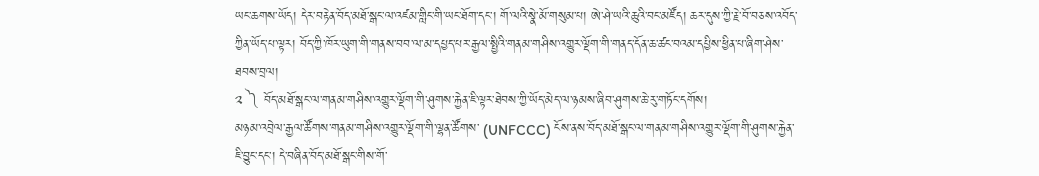ཡང་ཆགས་ཡོད། དེར་བརྟེན་བོད་མཐོ་སྒང་ལ་འཛམ་གླིང་གི་ཡང་ཐོག་དང་། གོ་ལའི་སྣེ་མོ་གསུམ་པ། ཨེ་ཤེ་ཡའི་ཆུའི་བང་མཛོད། ཆར་དུས་ཀྱི་རྗེ་བོ་བཅས་འབོད་ཀྱིན་ཡོད་པ་ལྟར། བོད་ཀྱི་ཁོར་ཡུག་གི་གནས་བབ་ལ་མ་དཔྱད་པར་རྒྱལ་སྤྱིའི་གནམ་གཤིས་འགྱུར་ལྡོག་གི་གནད་དོན་ཆ་ཚང་བའམ་དཔྱིས་ཕྱིན་པ་ཞིག་ཤེས་ཐབས་བྲལ།
༢ ༽ བོད་མཐོ་སྒང་ལ་གནམ་གཤིས་འགྱུར་ལྡོག་གི་ཤུགས་རྐྱེན་ཇི་ལྟར་ཐེབས་ཀྱི་ཡོད་མེད་ལ་ཉམས་ཞིབ་ཤུགས་ཆེ་རུ་གཏོང་དགོས།
མཉམ་འབྲེལ་རྒྱལ་ཚོགས་གནམ་གཤིས་འགྱུར་ལྡོག་གི་ལྷན་ཚོགས་ (UNFCCC) ངོས་ནས་བོད་མཐོ་སྒང་ལ་གནམ་གཤིས་འགྱུར་ལྡོག་གི་ཤུགས་རྐྱེན་ཇི་བྱུང་དང་། དེ་བཞིན་བོད་མཐོ་སྒང་གིས་གོ་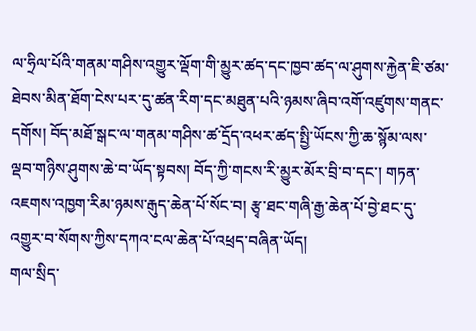ལ་ཧྲིལ་པོའི་གནམ་གཤིས་འགྱུར་ལྡོག་གི་མྱུར་ཚད་དང་ཁྱབ་ཚད་ལ་ཤུགས་རྐྱེན་ཇི་ཙམ་ཐེབས་མིན་ཐོག་ངེས་པར་དུ་ཚན་རིག་དང་མཐུན་པའི་ཉམས་ཞིབ་འགོ་འཛུགས་གནང་དགོས། བོད་མཐོ་སྒང་ལ་གནམ་གཤིས་ཚ་དྲོད་འཕར་ཚད་སྤྱི་ཡོངས་ཀྱི་ཆ་སྙོམ་ལས་ལྡབ་གཉིས་ཤུགས་ཆེ་བ་ཡོད་སྟབས། བོད་ཀྱི་གངས་རི་མྱུར་མོར་བྲི་བ་དང་། གཏན་འཇགས་འཁྱག་རིམ་ཉམས་རྒུད་ཆེན་པོ་སོང་བ། རྩྭ་ཐང་གཞི་རྒྱ་ཆེན་པོ་བྱེ་ཐང་དུ་འགྱུར་བ་སོགས་ཀྱིས་དཀའ་ངལ་ཆེན་པོ་འཕྲད་བཞིན་ཡོད།
གལ་སྲིད་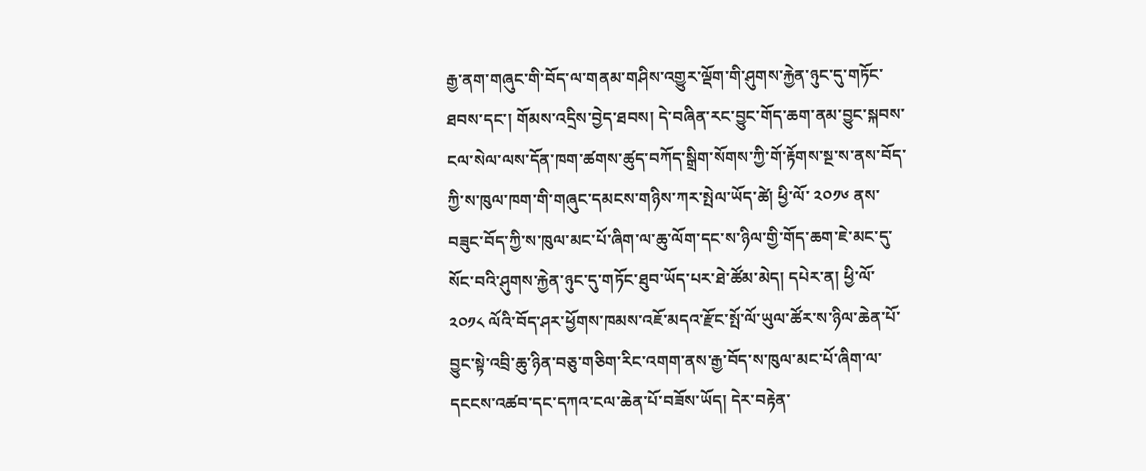རྒྱ་ནག་གཞུང་གི་བོད་ལ་གནམ་གཤིས་འགྱུར་ལྡོག་གི་ཤུགས་རྐྱེན་ཉུང་དུ་གཏོང་ཐབས་དང་། གོམས་འདྲིས་བྱེད་ཐབས། དེ་བཞིན་རང་བྱུང་གོད་ཆག་ནམ་བྱུང་སྐབས་ངལ་སེལ་ལས་དོན་ཁག་ཚགས་ཚུད་བཀོད་སྒྲིག་སོགས་ཀྱི་གོ་རྟོགས་སྔ་ས་ནས་བོད་ཀྱི་ས་ཁུལ་ཁག་གི་གཞུང་དམངས་གཉིས་ཀར་སྤེལ་ཡོད་ཚེ། ཕྱི་ལོ་ ༢༠༡༦ ནས་བཟུང་བོད་ཀྱི་ས་ཁུལ་མང་པོ་ཞིག་ལ་ཆུ་ལོག་དང་ས་ཉིལ་གྱི་གོད་ཆག་ཇེ་མང་དུ་སོང་བའི་ཤུགས་རྐྱེན་ཉུང་དུ་གཏོང་ཐུབ་ཡོད་པར་ཐེ་ཚོམ་མེད། དཔེར་ན། ཕྱི་ལོ་ ༢༠༡༨ ལོའི་བོད་ཤར་ཕྱོགས་ཁམས་འཇོ་མདའ་རྫོང་སྤོ་ལོ་ཡུལ་ཚོར་ས་ཉིལ་ཆེན་པོ་བྱུང་སྟེ་འབྲི་ཆུ་ཉིན་བཅུ་གཅིག་རིང་འགག་ནས་རྒྱ་བོད་ས་ཁུལ་མང་པོ་ཞིག་ལ་དངངས་འཚབ་དང་དཀའ་ངལ་ཆེན་པོ་བཟོས་ཡོད། དེར་བརྟེན་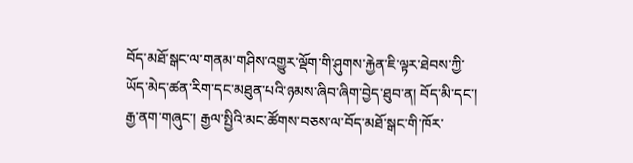བོད་མཐོ་སྒང་ལ་གནམ་གཤིས་འགྱུར་ལྡོག་གི་ཤུགས་རྐྱེན་ཇི་ལྟར་ཐེབས་ཀྱི་ཡོད་མེད་ཚན་རིག་དང་མཐུན་པའི་ཉམས་ཞིབ་ཞིག་བྱེད་ཐུབ་ན། བོད་མི་དང་། རྒྱ་ནག་གཞུང་། རྒྱལ་སྤྱིའི་མང་ཚོགས་བཅས་ལ་བོད་མཐོ་སྒང་གི་ཁོར་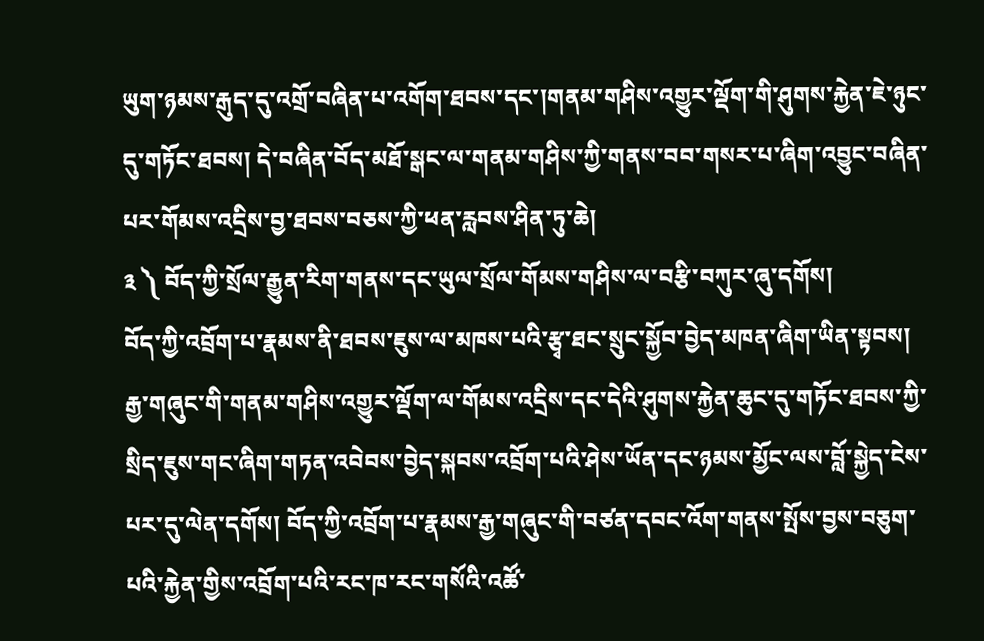ཡུག་ཉམས་རྒུད་དུ་འགྲོ་བཞིན་པ་འགོག་ཐབས་དང་།གནམ་གཤིས་འགྱུར་ལྡོག་གི་ཤུགས་རྐྱེན་ཇེ་ཉུང་དུ་གཏོང་ཐབས། དེ་བཞིན་བོད་མཐོ་སྒང་ལ་གནམ་གཤིས་ཀྱི་གནས་བབ་གསར་པ་ཞིག་འབྱུང་བཞིན་པར་གོམས་འདྲིས་བྱ་ཐབས་བཅས་ཀྱི་ཕན་རླབས་ཤིན་ཏུ་ཆེ།
༣ ༽ བོད་ཀྱི་སྲོལ་རྒྱུན་རིག་གནས་དང་ཡུལ་སྲོལ་གོམས་གཤིས་ལ་བརྩི་བཀུར་ཞུ་དགོས།
བོད་ཀྱི་འབྲོག་པ་རྣམས་ནི་ཐབས་ཇུས་ལ་མཁས་པའི་རྩྭ་ཐང་སྲུང་སྐྱོབ་བྱེད་མཁན་ཞིག་ཡིན་སྟབས། རྒྱ་གཞུང་གི་གནམ་གཤིས་འགྱུར་ལྡོག་ལ་གོམས་འདྲིས་དང་དེའི་ཤུགས་རྐྱེན་ཆུང་དུ་གཏོང་ཐབས་ཀྱི་སྲིད་ཇུས་གང་ཞིག་གཏན་འབེབས་བྱེད་སྐབས་འབྲོག་པའི་ཤེས་ཡོན་དང་ཉམས་མྱོང་ལས་བློ་སྐྱེད་ངེས་པར་དུ་ལེན་དགོས། བོད་ཀྱི་འབྲོག་པ་རྣམས་རྒྱ་གཞུང་གི་བཙན་དབང་འོག་གནས་སྤོས་བྱས་བཅུག་པའི་རྐྱེན་གྱིས་འབྲོག་པའི་རང་ཁ་རང་གསོའི་འཚོ་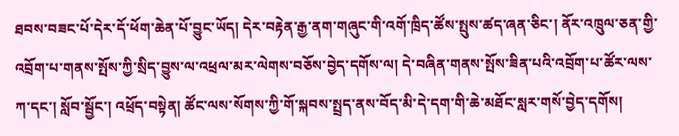ཐབས་བཟང་པོ་དེར་དོ་ཕོག་ཆེན་པོ་བྱུང་ཡོད། དེར་བརྟེན་རྒྱ་ནག་གཞུང་གི་འགོ་ཁྲིད་ཚོས་སྤུས་ཚད་ཞན་ཅིང་། ནོར་འཁྲུལ་ཅན་གྱི་འབྲོག་པ་གནས་སྤོས་ཀྱི་སྲིད་བྱུས་ལ་འཕྲལ་མར་ལེགས་བཅོས་བྱེད་དགོས་ལ། དེ་བཞིན་གནས་སྤོས་ཟིན་པའི་འབྲོག་པ་ཚོར་ལས་ཀ་དང་། སློབ་སྦྱོང་། འཕྲོད་བསྟེན། ཚོང་ལས་སོགས་ཀྱི་གོ་སྐབས་སྤྲད་ནས་བོད་མི་དེ་དག་གི་ཆེ་མཐོང་སླར་གསོ་བྱེད་དགོས།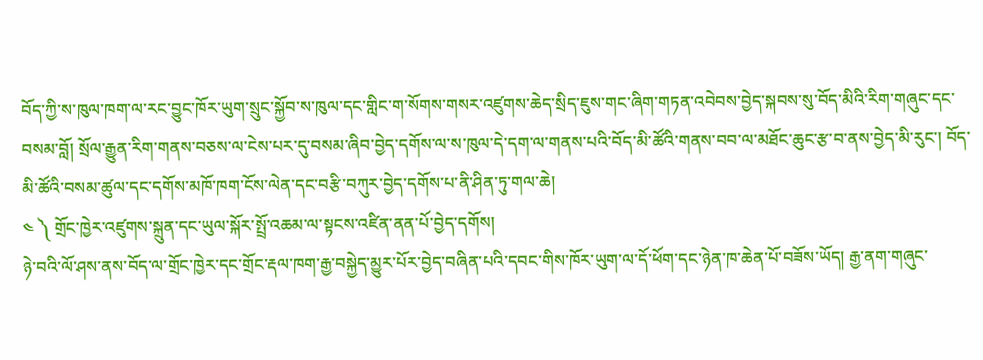བོད་ཀྱི་ས་ཁུལ་ཁག་ལ་རང་བྱུང་ཁོར་ཡུག་སྲུང་སྐྱོབ་ས་ཁུལ་དང་གླིང་ག་སོགས་གསར་འཛུགས་ཆེད་སྲིད་ཇུས་གང་ཞིག་གཏན་འབེབས་བྱེད་སྐབས་སུ་བོད་མིའི་རིག་གཞུང་དང་བསམ་བློ། སྲོལ་རྒྱུན་རིག་གནས་བཅས་ལ་ངེས་པར་དུ་བསམ་ཞིབ་བྱེད་དགོས་ལ་ས་ཁུལ་དེ་དག་ལ་གནས་པའི་བོད་མི་ཚོའི་གནས་བབ་ལ་མཐོང་ཆུང་རྩ་བ་ནས་བྱེད་མི་རུང་། བོད་མི་ཚོའི་བསམ་ཚུལ་དང་དགོས་མཁོ་ཁག་ངོས་ལེན་དང་བརྩི་བཀུར་བྱེད་དགོས་པ་ནི་ཤིན་ཏུ་གལ་ཆེ།
༤ ༽ གྲོང་ཁྱེར་འཛུགས་སྐྲུན་དང་ཡུལ་སྐོར་སྤྲོ་འཆམ་ལ་སྟངས་འཛིན་ནན་པོ་བྱེད་དགོས།
ཉེ་བའི་ལོ་ཤས་ནས་བོད་ལ་གྲོང་ཁྱེར་དང་གྲོང་རྡལ་ཁག་རྒྱ་བསྐྱེད་མྱུར་པོར་བྱེད་བཞིན་པའི་དབང་གིས་ཁོར་ཡུག་ལ་དོ་ཕོག་དང་ཉེན་ཁ་ཆེན་པོ་བཟོས་ཡོད། རྒྱ་ནག་གཞུང་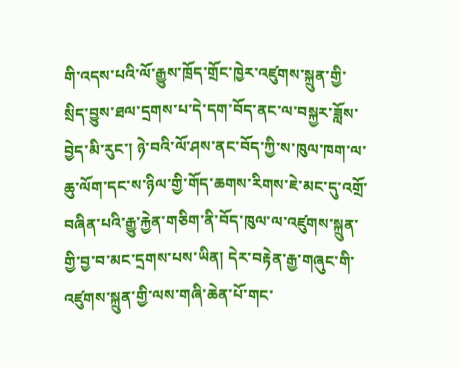གི་འདས་པའི་ལོ་རྒྱུས་ཁྲོད་གྲོང་ཁྱེར་འཛུགས་སྐྲུན་གྱི་སྲིད་བྱུས་ཐལ་དྲགས་པ་དེ་དག་བོད་ནང་ལ་བསྐྱར་ཟློས་བྱེད་མི་རུང་། ཉེ་བའི་ལོ་ཤས་ནང་བོད་ཀྱི་ས་ཁུལ་ཁག་ལ་ཆུ་ལོག་དང་ས་ཉིལ་གྱི་གོད་ཆགས་རིགས་ཇེ་མང་དུ་འགྲོ་བཞིན་པའི་རྒྱུ་རྐྱེན་གཅིག་ནི་བོད་ཁུལ་ལ་འཛུགས་སྐྲུན་གྱི་བྱ་བ་མང་དྲགས་པས་ཡིན། དེར་བརྟེན་རྒྱ་གཞུང་གི་འཛུགས་སྐྲུན་གྱི་ལས་གཞི་ཆེན་པོ་གང་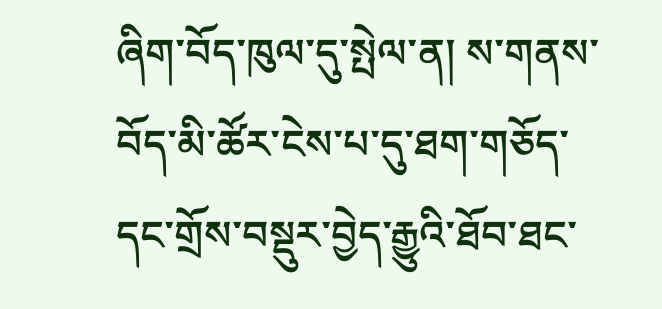ཞིག་བོད་ཁུལ་དུ་སྤེལ་ན། ས་གནས་བོད་མི་ཚོར་ངེས་པ་དུ་ཐག་གཅོད་དང་གྲོས་བསྡུར་བྱེད་རྒྱུའི་ཐོབ་ཐང་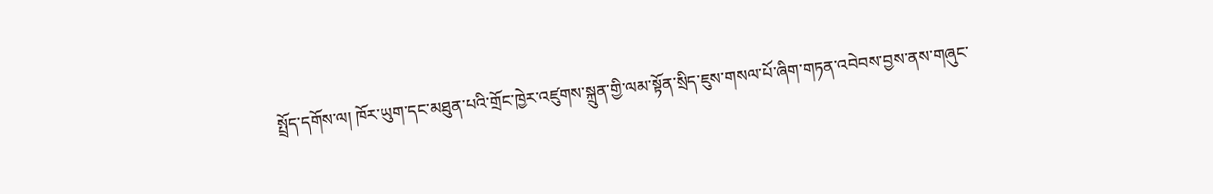སྤྲོད་དགོས་ལ། ཁོར་ཡུག་དང་མཐུན་པའི་གྲོང་ཁྱེར་འཛུགས་སྐྲུན་གྱི་ལམ་སྟོན་སྲིད་ཇུས་གསལ་པོ་ཞིག་གཏན་འབེབས་བྱས་ནས་གཞུང་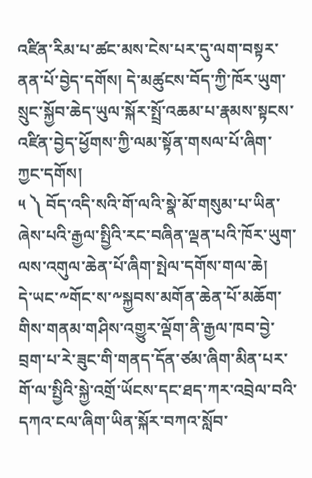འཛིན་རིམ་པ་ཚང་མས་ངེས་པར་དུ་ལག་བསྟར་ནན་པོ་བྱེད་དགོས། དེ་མཚུངས་བོད་ཀྱི་ཁོར་ཡུག་སྲུང་སྐྱོབ་ཆེད་ཡུལ་སྐོར་སྤྲོ་འཆམ་པ་རྣམས་སྟངས་འཛིན་བྱེད་ཕྱོགས་ཀྱི་ལམ་སྟོན་གསལ་པོ་ཞིག་ཀྱང་དགོས།
༥ ༽ བོད་འདི་སའི་གོ་ལའི་སྣེ་མོ་གསུམ་པ་ཡིན་ཞེས་པའི་རྒྱལ་སྤྱིའི་རང་བཞིན་ལྡན་པའི་ཁོར་ཡུག་ལས་འགུལ་ཆེན་པོ་ཞིག་སྤེལ་དགོས་གལ་ཆེ།
དེ་ཡང་༸གོང་ས་༸སྐྱབས་མགོན་ཆེན་པོ་མཆོག་གིས་གནམ་གཤིས་འགྱུར་ལྡོག་ནི་རྒྱལ་ཁབ་བྱེ་བྲག་པ་རེ་ཟུང་གི་གནད་དོན་ཙམ་ཞིག་མིན་པར་གོ་ལ་སྤྱིའི་སྐྱེ་འགྲོ་ཡོངས་དང་ཐད་ཀར་འབྲེལ་བའི་དཀའ་ངལ་ཞིག་ཡིན་སྐོར་བཀའ་སློབ་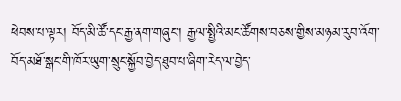ཕེབས་པ་ལྟར། བོད་མི་ཚོ་དང་རྒྱ་ནག་གཞུང་། རྒྱལ་སྤྱིའི་མང་ཚོགས་བཅས་གྱིས་མཉམ་རུབ་འོག་བོད་མཐོ་སྒང་གི་ཁོར་ཡུག་སྲུང་སྐྱོབ་བྱེད་ཐུབ་པ་ཞིག་རེད་ལ་བྱེད་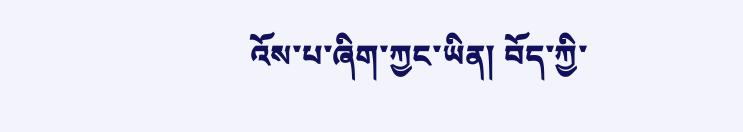འོས་པ་ཞིག་ཀྱང་ཡིན། བོད་ཀྱི་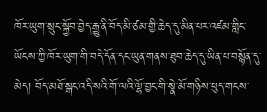ཁོར་ཡུག་སྲུང་སྐྱོབ་བྱེད་རྒྱུ་ནི་བོད་མི་ཙམ་གྱི་ཆེད་དུ་མིན་པར་འཛམ་གླིང་ཡོངས་ཀྱི་ཁོར་ཡུག་གི་བདེ་དོན་དང་ཡུན་གནས་ཐུབ་ཆེད་དུ་ཡིན་པ་བསྙོན་དུ་མེད། བོད་མཐོ་སྒང་འདི་སའི་གོ་ལའི་ལྷོ་བྱང་གི་སྣེ་མོ་གཉིས་ཕུད་གངས་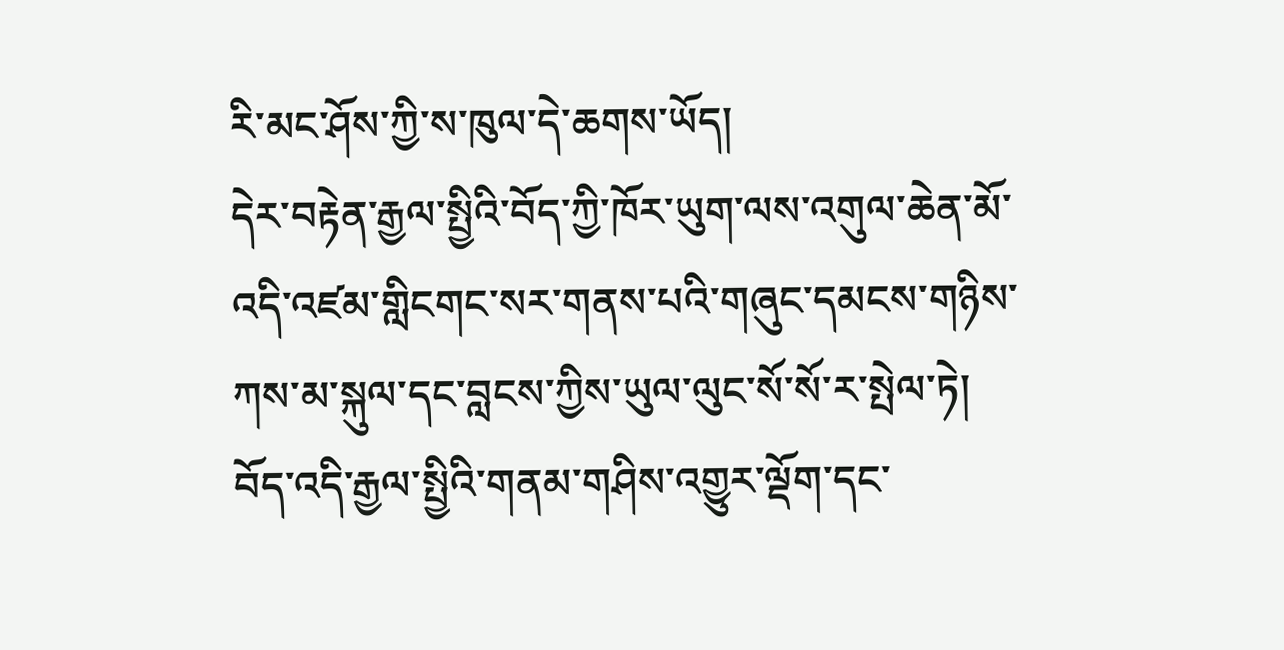རི་མང་ཤོས་ཀྱི་ས་ཁུལ་དེ་ཆགས་ཡོད།
དེར་བརྟེན་རྒྱལ་སྤྱིའི་བོད་ཀྱི་ཁོར་ཡུག་ལས་འགུལ་ཆེན་མོ་འདི་འཛམ་གླིངགང་སར་གནས་པའི་གཞུང་དམངས་གཉིས་ཀས་མ་སྐུལ་དང་བླངས་ཀྱིས་ཡུལ་ལུང་སོ་སོ་ར་སྤེལ་ཏེ། བོད་འདི་རྒྱལ་སྤྱིའི་གནམ་གཤིས་འགྱུར་ལྡོག་དང་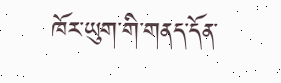ཁོར་ཡུག་གི་གནད་དོན་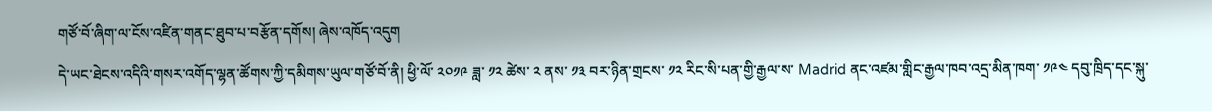གཙོ་བོ་ཞིག་ལ་ངོས་འཛིན་གནང་ཐུབ་པ་བརྩོན་དགོས། ཞེས་འཁོད་འདུག
དེ་ཡང་ཐེངས་འདིའི་གསར་འགོད་ལྷན་ཚོགས་ཀྱི་དམིགས་ཡུལ་གཙོ་བོ་ནི། ཕྱི་ལོ་ ༢༠༡༩ ཟླ་ ༡༢ ཚེས་ ༢ ནས་ ༡༣ བར་ཉིན་གྲངས་ ༡༢ རིང་སི་པན་གྱི་རྒྱལ་ས་ Madrid ནང་འཛམ་གླིང་རྒྱལ་ཁབ་འདྲ་མིན་ཁག་ ༡༩༤ དབུ་ཁྲིད་དང་སྐུ་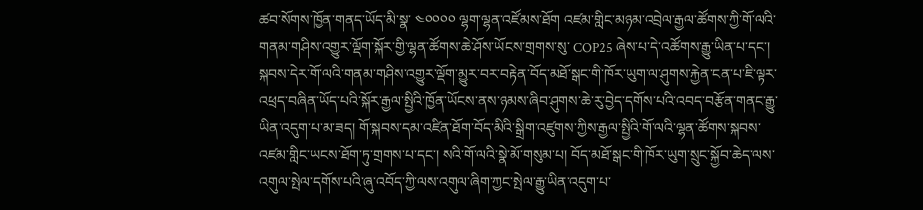ཚབ་སོགས་ཁྱོན་གནད་ཡོད་མི་སྣ་ ༤༠༠༠༠ ལྷག་ལྷན་འཛོམས་ཐོག འཛམ་གླིང་མཉམ་འབྲེལ་རྒྱལ་ཚོགས་ཀྱི་གོ་ལའི་གནམ་གཤིས་འགྱུར་ལྡོག་སྐོར་གྱི་ལྷན་ཚོགས་ཆེ་ཤོས་ཡོངས་གྲགས་སུ་ COP25 ཞེས་པ་དེ་འཚོགས་རྒྱུ་ཡིན་པ་དང་། སྐབས་དེར་གོ་ལའི་གནམ་གཤིས་འགྱུར་ལྡོག་མྱུར་བར་བརྟེན་བོད་མཐོ་སྒང་གི་ཁོར་ཡུག་ལ་ཤུགས་རྐྱེན་ངན་པ་ཇི་ལྟར་འཕྲད་བཞིན་ཡོད་པའི་སྐོར་རྒྱལ་སྤྱིའི་ཁྱོན་ཡོངས་ནས་ཉམས་ཞིབ་ཤུགས་ཆེ་རུ་བྱེད་དགོས་པའི་འབད་བརྩོན་གནང་རྒྱུ་ཡིན་འདུག་པ་མ་ཟད། གོ་སྐབས་དམ་འཛིན་ཐོག་བོད་མིའི་སྒྲིག་འཛུགས་ཀྱིས་རྒྱལ་སྤྱིའི་གོ་ལའི་ལྷན་ཚོགས་སྐབས་འཛམ་གླིང་ཡངས་ཐོག་ཏུ་གྲགས་པ་དང་། སའི་གོ་ལའི་སྣེ་མོ་གསུམ་པ། བོད་མཐོ་སྒང་གི་ཁོར་ཡུག་སྲུང་སྐྱོབ་ཆེད་ལས་འགུལ་སྤེལ་དགོས་པའི་ཞུ་འབོད་ཀྱི་ལས་འགུལ་ཞིག་ཀྱང་སྤེལ་རྒྱུ་ཡིན་འདུག་པ་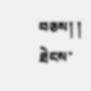བཅས། །
ཐེངས་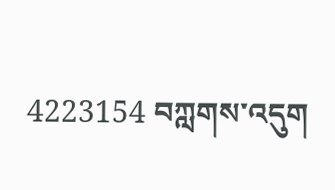4223154 བཀླགས་འདུག